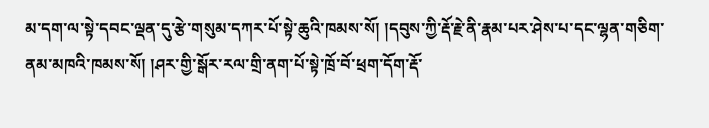མ་དག་ལ་སྟེ་དབང་ལྡན་དུ་རྩེ་གསུམ་དཀར་པོ་སྟེ་ཆུའི་ཁམས་སོ། །དབུས་ཀྱི་རྡོ་རྗེ་ནི་རྣམ་པར་ཤེས་པ་དང་ལྷན་གཅིག་ནམ་མཁའི་ཁམས་སོ། །ཤར་གྱི་སྒོར་རལ་གྲི་ནག་པོ་སྟེ་ཁྲོ་བོ་ཕྲག་དོག་རྡོ་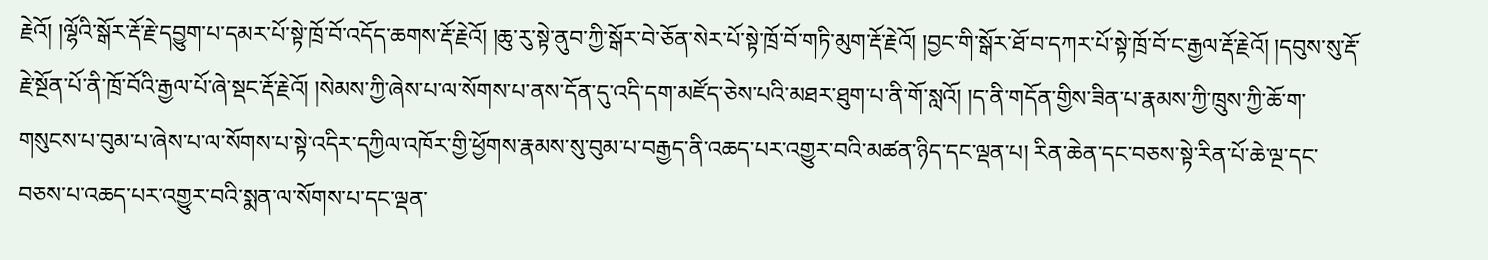རྗེའོ། །ལྷོའི་སྒོར་རྡོ་རྗེ་དབྱུག་པ་དམར་པོ་སྟེ་ཁྲོ་བོ་འདོད་ཆགས་རྡོ་རྗེའོ། །ཆུ་རུ་སྟེ་ནུབ་ཀྱི་སྒོར་བེ་ཅོན་སེར་པོ་སྟེ་ཁྲོ་བོ་གཏི་མུག་རྡོ་རྗེའོ། །བྱང་གི་སྒོར་ཐོ་བ་དཀར་པོ་སྟེ་ཁྲོ་བོ་ང་རྒྱལ་རྡོ་རྗེའོ། །དབུས་སུ་རྡོ་རྗེ་སྔོན་པོ་ནི་ཁྲོ་བོའི་རྒྱལ་པོ་ཞེ་སྡང་རྡོ་རྗེའོ། །སེམས་ཀྱི་ཞེས་པ་ལ་སོགས་པ་ནས་དོན་དུ་འདི་དག་མཛོད་ཅེས་པའི་མཐར་ཐུག་པ་ནི་གོ་སླའོ། །ད་ནི་གདོན་གྱིས་ཟིན་པ་རྣམས་ཀྱི་ཁྲུས་ཀྱི་ཆོ་ག་གསུངས་པ་བུམ་པ་ཞེས་པ་ལ་སོགས་པ་སྟེ་འདིར་དཀྱིལ་འཁོར་གྱི་ཕྱོགས་རྣམས་སུ་བུམ་པ་བརྒྱད་ནི་འཆད་པར་འགྱུར་བའི་མཚན་ཉིད་དང་ལྡན་པ། རིན་ཆེན་དང་བཅས་སྟེ་རིན་པོ་ཆེ་ལྔ་དང་བཅས་པ་འཆད་པར་འགྱུར་བའི་སྨན་ལ་སོགས་པ་དང་ལྡན་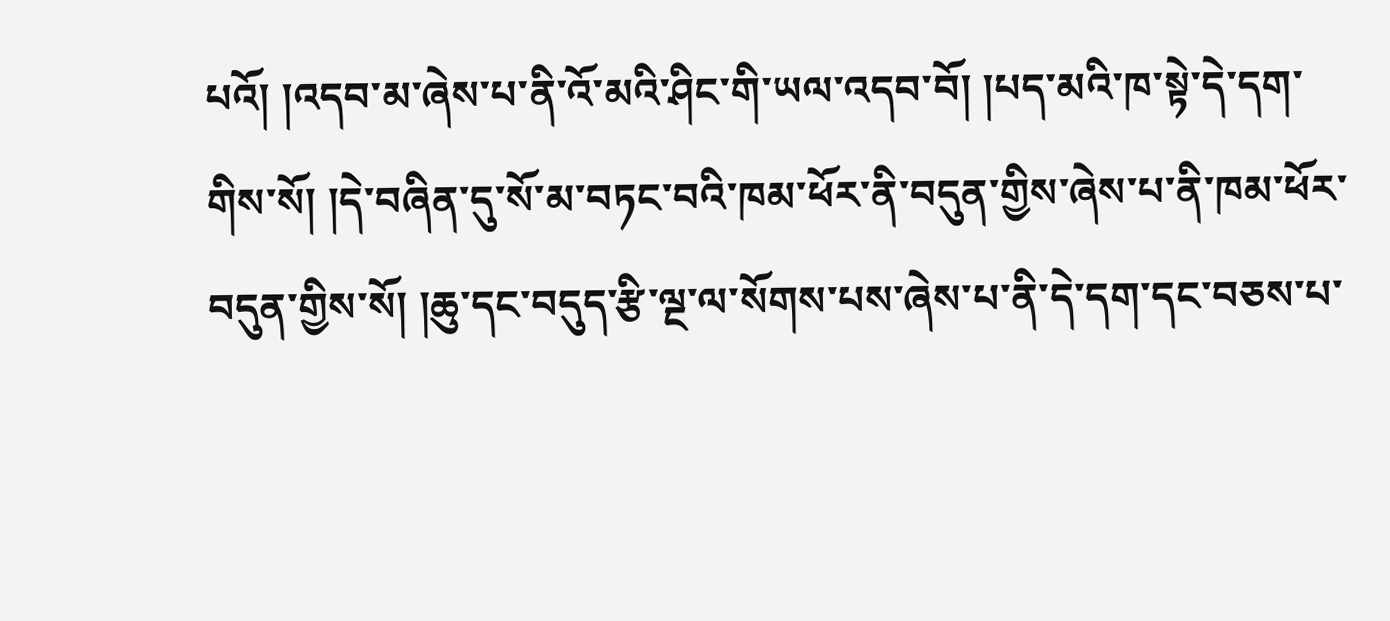པའོ། །འདབ་མ་ཞེས་པ་ནི་འོ་མའི་ཤིང་གི་ཡལ་འདབ་བོ། །པད་མའི་ཁ་སྟེ་དེ་དག་གིས་སོ། །དེ་བཞིན་དུ་སོ་མ་བཏང་བའི་ཁམ་ཕོར་ནི་བདུན་གྱིས་ཞེས་པ་ནི་ཁམ་ཕོར་བདུན་གྱིས་སོ། །ཆུ་དང་བདུད་རྩི་ལྔ་ལ་སོགས་པས་ཞེས་པ་ནི་དེ་དག་དང་བཅས་པ་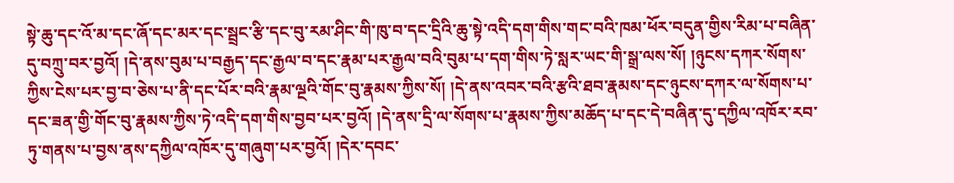སྟེ་ཆུ་དང་འོ་མ་དང་ཞོ་དང་མར་དང་སྦྲང་རྩི་དང་བུ་རམ་ཤིང་གི་ཁུ་བ་དང་དྲིའི་ཆུ་སྟེ་འདི་དག་གིས་གང་བའི་ཁམ་ཕོར་བདུན་གྱིས་རིམ་པ་བཞིན་དུ་བཀྲུ་བར་བྱའོ། །དེ་ནས་བུམ་པ་བརྒྱད་དང་རྒྱལ་བ་དང་རྣམ་པར་རྒྱལ་བའི་བུམ་པ་དག་གིས་ཏེ་སླར་ཡང་གི་སྒྲ་ལས་སོ། །ཉུངས་དཀར་སོགས་ཀྱིས་ངེས་པར་བྱ་བ་ཅེས་པ་ནི་དང་པོར་བའི་རྣམ་ལྔའི་གོང་བུ་རྣམས་ཀྱིས་སོ། །དེ་ནས་འབར་བའི་རྩའི་ཐབ་རྣམས་དང་ཉུངས་དཀར་ལ་སོགས་པ་དང་ཟན་གྱི་གོང་བུ་རྣམས་ཀྱིས་ཏེ་འདི་དག་གིས་བྱབ་པར་བྱའོ། །དེ་ནས་དྲི་ལ་སོགས་པ་རྣམས་ཀྱིས་མཆོད་པ་དང་དེ་བཞིན་དུ་དཀྱིལ་འཁོར་རབ་ཏུ་གནས་པ་བྱས་ནས་དཀྱིལ་འཁོར་དུ་གཞུག་པར་བྱའོ། །དེར་དབང་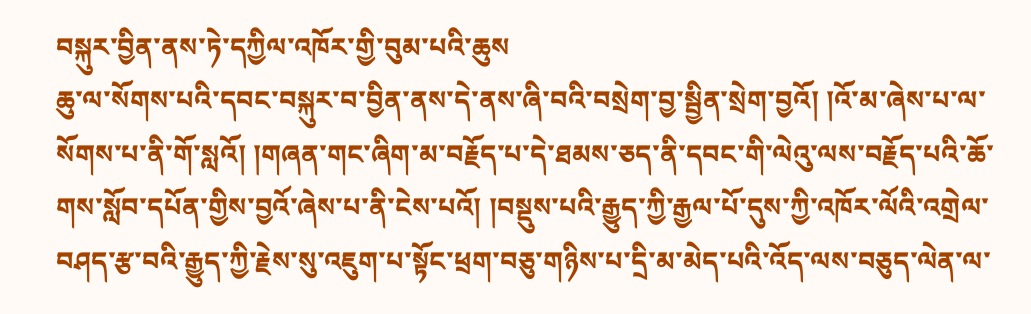བསྐུར་བྱིན་ནས་ཏེ་དཀྱིལ་འཁོར་གྱི་བུམ་པའི་ཆུས
ཆུ་ལ་སོགས་པའི་དབང་བསྐུར་བ་བྱིན་ནས་དེ་ནས་ཞི་བའི་བསྲེག་བྱ་སྦྱིན་སྲེག་བྱའོ། །འོ་མ་ཞེས་པ་ལ་སོགས་པ་ནི་གོ་སླའོ། །གཞན་གང་ཞིག་མ་བརྗོད་པ་དེ་ཐམས་ཅད་ནི་དབང་གི་ལེའུ་ལས་བརྗོད་པའི་ཆོ་གས་སློབ་དཔོན་གྱིས་བྱའོ་ཞེས་པ་ནི་ངེས་པའོ། །བསྡུས་པའི་རྒྱུད་ཀྱི་རྒྱལ་པོ་དུས་ཀྱི་འཁོར་ལོའི་འགྲེལ་བཤད་རྩ་བའི་རྒྱུད་ཀྱི་རྗེས་སུ་འཇུག་པ་སྟོང་ཕྲག་བཅུ་གཉིས་པ་དྲི་མ་མེད་པའི་འོད་ལས་བཅུད་ལེན་ལ་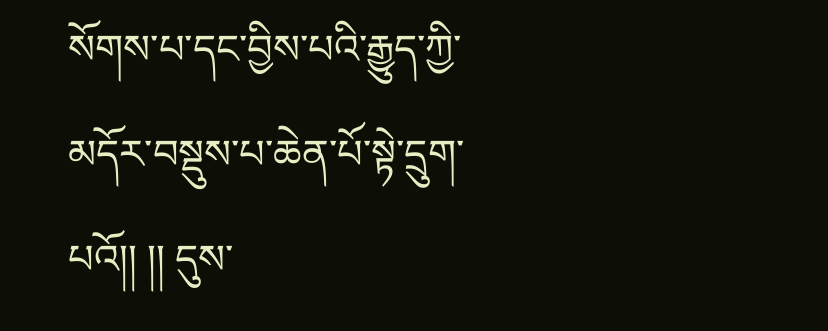སོགས་པ་དང་བྱིས་པའི་རྒྱུད་ཀྱི་མདོར་བསྡུས་པ་ཆེན་པོ་སྟེ་དྲུག་པའོ།། །། དུས་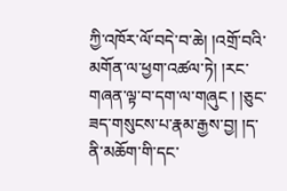ཀྱི་འཁོར་ལོ་བདེ་བ་ཆེ། །འགྲོ་བའི་མགོན་ལ་ཕྱག་འཚལ་ཏེ། །རང་གཞན་ལྟ་བ་དག་ལ་གཞུང ། །ཅུང་ཟད་གསུངས་པ་རྣམ་རྒྱས་བྱ། །ད་ནི་མཆོག་གི་དང་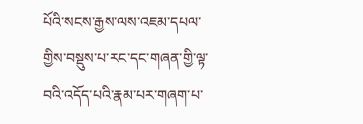པོའི་སངས་རྒྱས་ལས་འཇམ་དཔལ་གྱིས་བསྡུས་པ་རང་དང་གཞན་གྱི་ལྟ་བའི་འདོད་པའི་རྣམ་པར་གཞག་པ་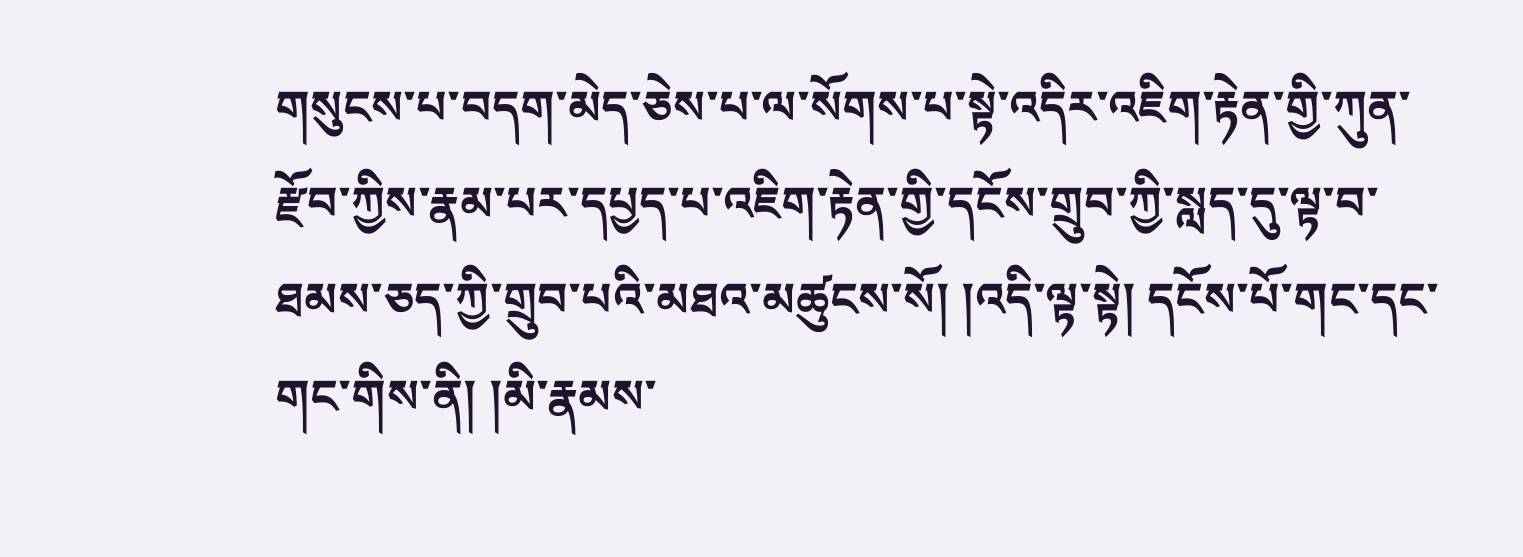གསུངས་པ་བདག་མེད་ཅེས་པ་ལ་སོགས་པ་སྟེ་འདིར་འཇིག་རྟེན་གྱི་ཀུན་རྫོབ་ཀྱིས་རྣམ་པར་དཔྱད་པ་འཇིག་རྟེན་གྱི་དངོས་གྲུབ་ཀྱི་སླད་དུ་ལྟ་བ་ཐམས་ཅད་ཀྱི་གྲུབ་པའི་མཐའ་མཚུངས་སོ། །འདི་ལྟ་སྟེ། དངོས་པོ་གང་དང་གང་གིས་ནི། །མི་རྣམས་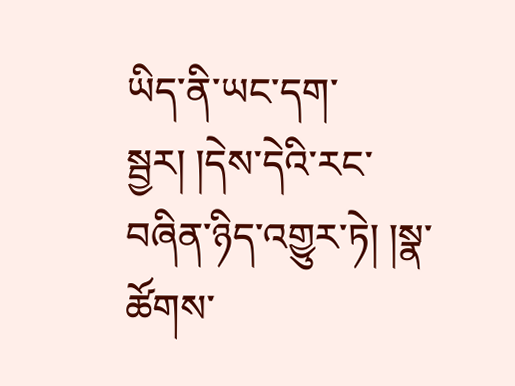ཡིད་ནི་ཡང་དག་སྦྱར། །དེས་དེའི་རང་བཞིན་ཉིད་འགྱུར་ཏེ། །སྣ་ཚོགས་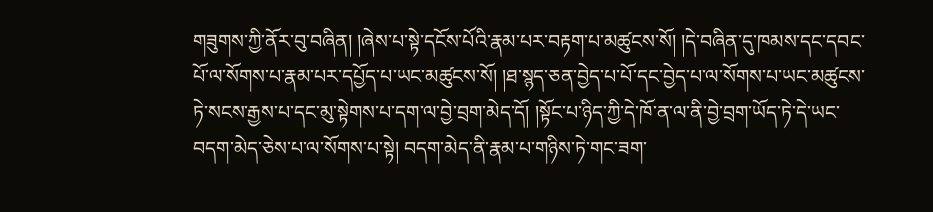གཟུགས་ཀྱི་ནོར་བུ་བཞིན། །ཞེས་པ་སྟེ་དངོས་པོའི་རྣམ་པར་བརྟག་པ་མཚུངས་སོ། །དེ་བཞིན་དུ་ཁམས་དང་དབང་པོ་ལ་སོགས་པ་རྣམ་པར་དཔྱོད་པ་ཡང་མཚུངས་སོ། །ཐ་སྙད་ཅན་བྱེད་པ་པོ་དང་བྱེད་པ་ལ་སོགས་པ་ཡང་མཚུངས་ཏེ་སངས་རྒྱས་པ་དང་མུ་སྟེགས་པ་དག་ལ་བྱེ་བྲག་མེད་དོ། །སྟོང་པ་ཉིད་ཀྱི་དེ་ཁོ་ན་ལ་ནི་བྱེ་བྲག་ཡོད་ཏེ་དེ་ཡང་བདག་མེད་ཅེས་པ་ལ་སོགས་པ་སྟེ། བདག་མེད་ནི་རྣམ་པ་གཉིས་ཏེ་གང་ཟག་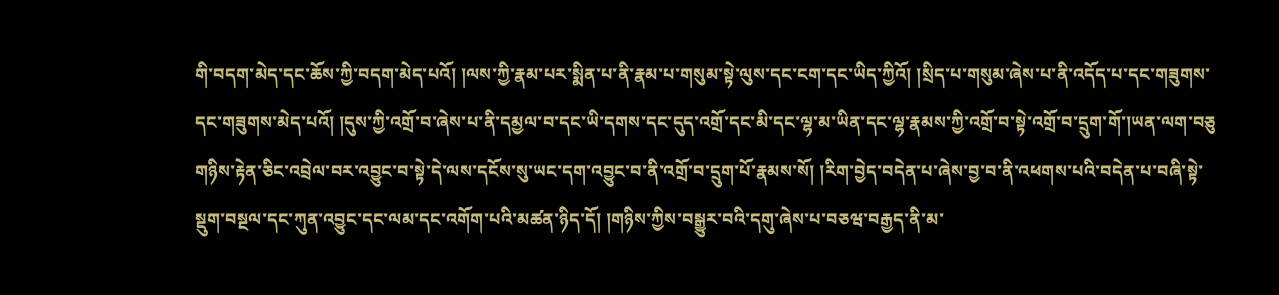གི་བདག་མེད་དང་ཆོས་ཀྱི་བདག་མེད་པའོ། །ལས་ཀྱི་རྣམ་པར་སྨིན་པ་ནི་རྣམ་པ་གསུམ་སྟེ་ལུས་དང་ངག་དང་ཡིད་ཀྱིའོ། །སྲིད་པ་གསུམ་ཞེས་པ་ནི་འདོད་པ་དང་གཟུགས་དང་གཟུགས་མེད་པའོ། །དུས་ཀྱི་འགྲོ་བ་ཞེས་པ་ནི་དམྱལ་བ་དང་ཡི་དགས་དང་དུད་འགྲོ་དང་མི་དང་ལྷ་མ་ཡིན་དང་ལྷ་རྣམས་ཀྱི་འགྲོ་བ་སྟེ་འགྲོ་བ་དྲུག་གོ་།ཡན་ལག་བཅུ
གཉིས་རྟེན་ཅིང་འབྲེལ་བར་འབྱུང་བ་སྟེ་དེ་ལས་དངོས་སུ་ཡང་དག་འབྱུང་བ་ནི་འགྲོ་བ་དྲུག་པོ་རྣམས་སོ། །རིག་བྱེད་བདེན་པ་ཞེས་བྱ་བ་ནི་འཕགས་པའི་བདེན་པ་བཞི་སྟེ་སྡུག་བསྔལ་དང་ཀུན་འབྱུང་དང་ལམ་དང་འགོག་པའི་མཚན་ཉིད་དོ། །གཉིས་ཀྱིས་བསྒྱུར་བའི་དགུ་ཞེས་པ་བཅཝ་བརྒྱད་ནི་མ་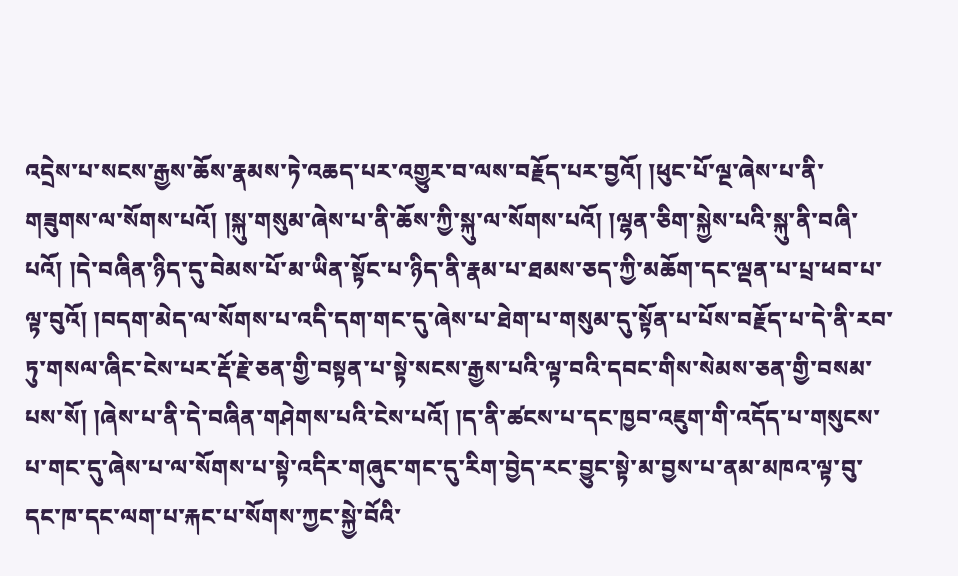འདྲེས་པ་སངས་རྒྱས་ཆོས་རྣམས་ཏེ་འཆད་པར་འགྱུར་བ་ལས་བརྗོད་པར་བྱའོ། །ཕུང་པོ་ལྔ་ཞེས་པ་ནི་གཟུགས་ལ་སོགས་པའོ། །སྐུ་གསུམ་ཞེས་པ་ནི་ཆོས་ཀྱི་སྐུ་ལ་སོགས་པའོ། །ལྷན་ཅིག་སྐྱེས་པའི་སྐུ་ནི་བཞི་པའོ། །དེ་བཞིན་ཉིད་དུ་བེམས་པོ་མ་ཡིན་སྟོང་པ་ཉིད་ནི་རྣམ་པ་ཐམས་ཅད་ཀྱི་མཆོག་དང་ལྡན་པ་པྲ་ཕབ་པ་ལྟ་བུའོ། །བདག་མེད་ལ་སོགས་པ་འདི་དག་གང་དུ་ཞེས་པ་ཐེག་པ་གསུམ་དུ་སྟོན་པ་པོས་བརྗོད་པ་དེ་ནི་རབ་ཏུ་གསལ་ཞིང་ངེས་པར་རྡོ་རྗེ་ཅན་གྱི་བསྟན་པ་སྟེ་སངས་རྒྱས་པའི་ལྟ་བའི་དབང་གིས་སེམས་ཅན་གྱི་བསམ་པས་སོ། །ཞེས་པ་ནི་དེ་བཞིན་གཤེགས་པའི་ངེས་པའོ། །ད་ནི་ཚངས་པ་དང་ཁྱབ་འཇུག་གི་འདོད་པ་གསུངས་པ་གང་དུ་ཞེས་པ་ལ་སོགས་པ་སྟེ་འདིར་གཞུང་གང་དུ་རིག་བྱེད་རང་བྱུང་སྟེ་མ་བྱས་པ་ནམ་མཁའ་ལྟ་བུ་དང་ཁ་དང་ལག་པ་རྐང་པ་སོགས་ཀྱང་སྐྱེ་བོའི་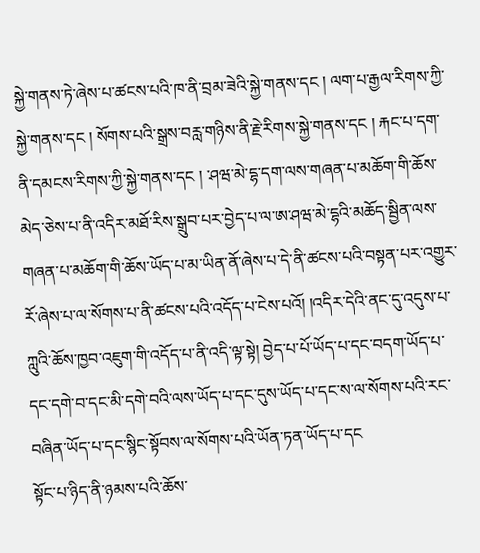སྐྱེ་གནས་ཏེ་ཞེས་པ་ཚངས་པའི་ཁ་ནི་བྲམ་ཟེའི་སྐྱེ་གནས་དང ། ལག་པ་རྒྱལ་རིགས་ཀྱི་སྐྱེ་གནས་དང ། སོགས་པའི་སྒྲས་བརླ་གཉིས་ནི་རྗེ་རིགས་སྐྱེ་གནས་དང ། རྐང་པ་དག་ནི་དམངས་རིགས་ཀྱི་སྐྱེ་གནས་དང ། ་ཤཝ་མེ་དྷ་དག་ལས་གཞན་པ་མཆོག་གི་ཆོས་མེད་ཅེས་པ་ནི་འདིར་མཐོ་རིས་སྒྲུབ་པར་བྱེད་པ་ལ་ཨ་ཤཝ་མེ་དྷའི་མཆོད་སྦྱིན་ལས་གཞན་པ་མཆོག་གི་ཆོས་ཡོད་པ་མ་ཡིན་ནོ་ཞེས་པ་དེ་ནི་ཚངས་པའི་བསྟན་པར་འགྱུར་རོ་ཞེས་པ་ལ་སོགས་པ་ནི་ཚངས་པའི་འདོད་པ་ངེས་པའོ། །འདིར་དེའི་ནང་དུ་འདུས་པ་ཀླུའི་ཆོས་ཁྱབ་འཇུག་གི་འདོད་པ་ནི་འདི་ལྟ་སྟེ། བྱེད་པ་པོ་ཡོད་པ་དང་བདག་ཡོད་པ་དང་དགེ་བ་དང་མི་དགེ་བའི་ལས་ཡོད་པ་དང་དུས་ཡོད་པ་དང་ས་ལ་སོགས་པའི་རང་བཞིན་ཡོད་པ་དང་སྙིང་སྟོབས་ལ་སོགས་པའི་ཡོན་ཏན་ཡོད་པ་དང
སྟོང་པ་ཉིད་ནི་ཉམས་པའི་ཆོས་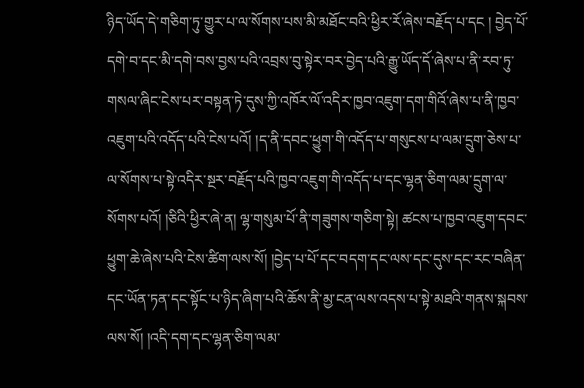ཉིད་ཡོད་དེ་གཅིག་ཏུ་གྱུར་པ་ལ་སོགས་པས་མི་མཐོང་བའི་ཕྱིར་རོ་ཞེས་བརྗོད་པ་དང ། བྱེད་པོ་དགེ་བ་དང་མི་དགེ་བས་བྱས་པའི་འབྲས་བུ་སྟེར་བར་བྱེད་པའི་རྒྱུ་ཡོད་དོ་ཞེས་པ་ནི་རབ་ཏུ་གསལ་ཞིང་ངེས་པར་བསྟན་ཏེ་དུས་ཀྱི་འཁོར་ལོ་འདིར་ཁྱབ་འཇུག་དག་གིའོ་ཞེས་པ་ནི་ཁྱབ་འཇུག་པའི་འདོད་པའི་ངེས་པའོ། །ད་ནི་དབང་ཕྱུག་གི་འདོད་པ་གསུངས་པ་ལམ་དྲུག་ཅེས་པ་ལ་སོགས་པ་སྟེ་འདིར་སྔར་བརྗོད་པའི་ཁྱབ་འཇུག་གི་འདོད་པ་དང་ལྷན་ཅིག་ལམ་དྲུག་ལ་སོགས་པའོ། །ཅིའི་ཕྱིར་ཞེ་ན། ལྷ་གསུམ་པོ་ནི་གཟུགས་གཅིག་སྟེ། ཚངས་པ་ཁྱབ་འཇུག་དབང་ཕྱུག་ཆེ་ཞེས་པའི་ངེས་ཚིག་ལས་སོ། །བྱེད་པ་པོ་དང་བདག་དང་ལས་དང་དུས་དང་རང་བཞིན་དང་ཡོན་ཏན་དང་སྟོང་པ་ཉིད་ཞིག་པའི་ཆོས་ནི་མྱ་ངན་ལས་འདས་པ་སྟེ་མཐའི་གནས་སྐབས་ལས་སོ། །འདི་དག་དང་ལྷན་ཅིག་ལམ་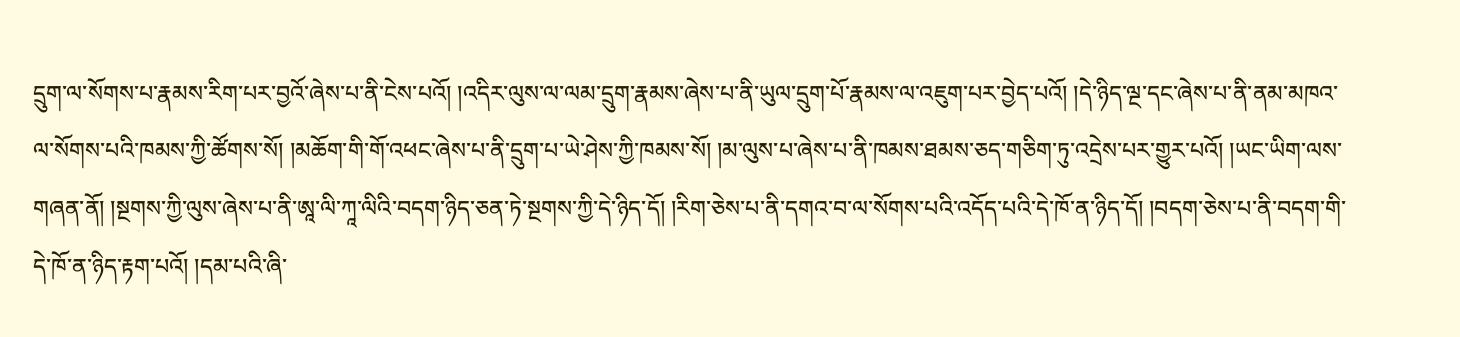དྲུག་ལ་སོགས་པ་རྣམས་རིག་པར་བྱའོ་ཞེས་པ་ནི་ངེས་པའོ། །འདིར་ལུས་ལ་ལམ་དྲུག་རྣམས་ཞེས་པ་ནི་ཡུལ་དྲུག་པོ་རྣམས་ལ་འཇུག་པར་བྱེད་པའོ། །དེ་ཉིད་ལྔ་དང་ཞེས་པ་ནི་ནམ་མཁའ་ལ་སོགས་པའི་ཁམས་ཀྱི་ཚོགས་སོ། །མཆོག་གི་གོ་འཕང་ཞེས་པ་ནི་དྲུག་པ་ཡེ་ཤེས་ཀྱི་ཁམས་སོ། །མ་ལུས་པ་ཞེས་པ་ནི་ཁམས་ཐམས་ཅད་གཅིག་ཏུ་འདྲེས་པར་གྱུར་པའོ། །ཡང་ཡིག་ལས་གཞན་ནོ། །སྔགས་ཀྱི་ལུས་ཞེས་པ་ནི་ཨཱ་ལི་ཀཱ་ལིའི་བདག་ཉིད་ཅན་ཏེ་སྔགས་ཀྱི་དེ་ཉིད་དོ། །རིག་ཅེས་པ་ནི་དགའ་བ་ལ་སོགས་པའི་འདོད་པའི་དེ་ཁོ་ན་ཉིད་དོ། །བདག་ཅེས་པ་ནི་བདག་གི་དེ་ཁོ་ན་ཉིད་རྟག་པའོ། །དམ་པའི་ཞི་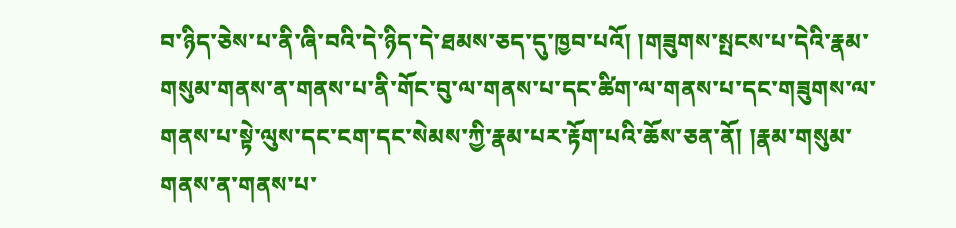བ་ཉིད་ཅེས་པ་ནི་ཞི་བའི་དེ་ཉིད་དེ་ཐམས་ཅད་དུ་ཁྱབ་པའོ། །གཟུགས་སྤངས་པ་དེའི་རྣམ་གསུམ་གནས་ན་གནས་པ་ནི་གོང་བུ་ལ་གནས་པ་དང་ཚིག་ལ་གནས་པ་དང་གཟུགས་ལ་གནས་པ་སྟེ་ལུས་དང་ངག་དང་སེམས་ཀྱི་རྣམ་པར་རྟོག་པའི་ཆོས་ཅན་ནོ། །རྣམ་གསུམ་གནས་ན་གནས་པ་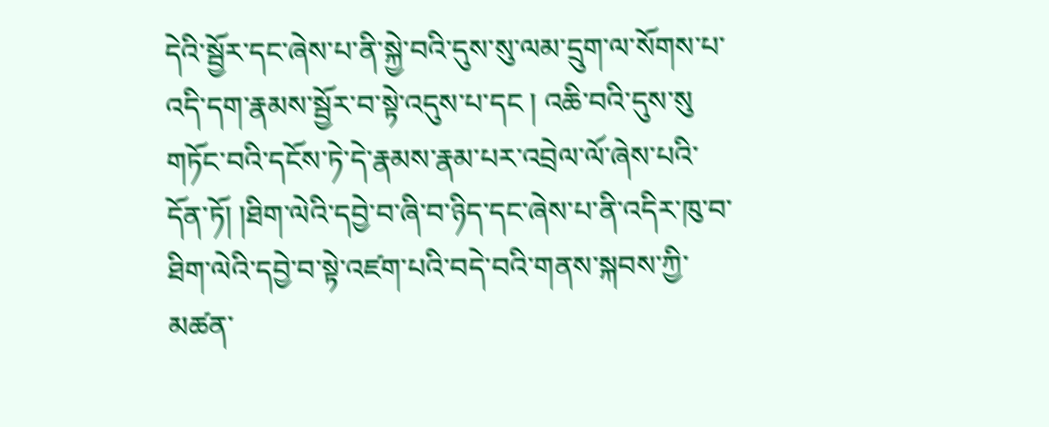དེའི་སྦྱོར་དང་ཞེས་པ་ནི་སྐྱེ་བའི་དུས་སུ་ལམ་དྲུག་ལ་སོགས་པ་འདི་དག་རྣམས་སྦྱོར་བ་སྟེ་འདུས་པ་དང ། འཆི་བའི་དུས་སུ
གཏོང་བའི་དངོས་ཏེ་དེ་རྣམས་རྣམ་པར་འབྲེལ་ལོ་ཞེས་པའི་དོན་ཏོ། །ཐིག་ལེའི་དབྱེ་བ་ཞི་བ་ཉིད་དང་ཞེས་པ་ནི་འདིར་ཁུ་བ་ཐིག་ལེའི་དབྱེ་བ་སྟེ་འཛག་པའི་བདེ་བའི་གནས་སྐབས་ཀྱི་མཚན་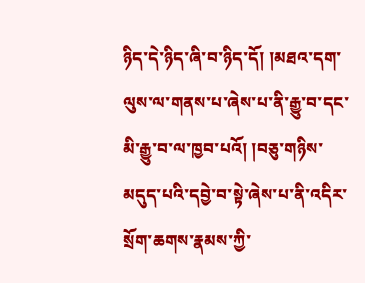ཉིད་དེ་ཉིད་ཞི་བ་ཉིད་དོ། །མཐའ་དག་ལུས་ལ་གནས་པ་ཞེས་པ་ནི་རྒྱུ་བ་དང་མི་རྒྱུ་བ་ལ་ཁྱབ་པའོ། །བཅུ་གཉིས་མདུད་པའི་དབྱེ་བ་སྟེ་ཞེས་པ་ནི་འདིར་སྲོག་ཆགས་རྣམས་ཀྱི་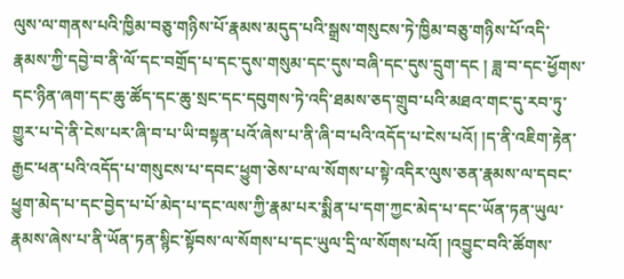ལུས་ལ་གནས་པའི་ཁྱིམ་བཅུ་གཉིས་པོ་རྣམས་མདུད་པའི་སྒྲས་གསུངས་ཏེ་ཁྱིམ་བཅུ་གཉིས་པོ་འདི་རྣམས་ཀྱི་དབྱེ་བ་ནི་ལོ་དང་བགྲོད་པ་དང་དུས་གསུམ་དང་དུས་བཞི་དང་དུས་དྲུག་དང ། ཟླ་བ་དང་ཕྱོགས་དང་ཉིན་ཞག་དང་ཆུ་ཚོད་དང་ཆུ་སྲང་དང་དབུགས་ཏེ་འདི་ཐམས་ཅད་གྲུབ་པའི་མཐའ་གང་དུ་རབ་ཏུ་གྱུར་པ་དེ་ནི་ངེས་པར་ཞི་བ་པ་ཡི་བསྟན་པའོ་ཞེས་པ་ནི་ཞི་བ་པའི་འདོད་པ་ངེས་པའོ། །ད་ནི་འཇིག་རྟེན་རྒྱང་ཕན་པའི་འདོད་པ་གསུངས་པ་དབང་ཕྱུག་ཅེས་པ་ལ་སོགས་པ་སྟེ་འདིར་ལུས་ཅན་རྣམས་ལ་དབང་ཕྱུག་མེད་པ་དང་བྱེད་པ་པོ་མེད་པ་དང་ལས་ཀྱི་རྣམ་པར་སྨིན་པ་དག་ཀྱང་མེད་པ་དང་ཡོན་ཏན་ཡུལ་རྣམས་ཞེས་པ་ནི་ཡོན་ཏན་སྙིང་སྟོབས་ལ་སོགས་པ་དང་ཡུལ་དྲི་ལ་སོགས་པའོ། །འབྱུང་བའི་ཚོགས་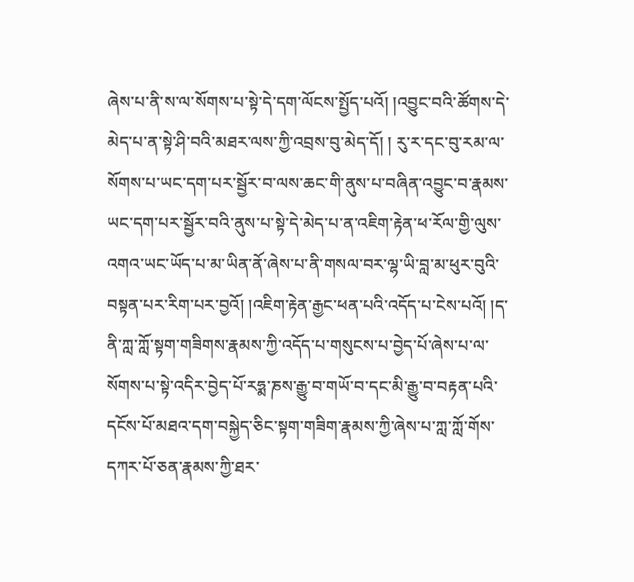ཞེས་པ་ནི་ས་ལ་སོགས་པ་སྟེ་དེ་དག་ལོངས་སྤྱོད་པའོ། །འབྱུང་བའི་ཚོགས་དེ་མེད་པ་ན་སྟེ་ཤི་བའི་མཐར་ལས་ཀྱི་འབྲས་བུ་མེད་དོ། ། རུ་ར་དང་བུ་རམ་ལ་སོགས་པ་ཡང་དག་པར་སྦྱོར་བ་ལས་ཆང་གི་ནུས་པ་བཞིན་འབྱུང་བ་རྣམས་ཡང་དག་པར་སྦྱོར་བའི་ནུས་པ་སྟེ་དེ་མེད་པ་ན་འཇིག་རྟེན་ཕ་རོལ་གྱི་ལུས་འགའ་ཡང་ཡོད་པ་མ་ཡིན་ནོ་ཞེས་པ་ནི་གསལ་བར་ལྷ་ཡི་བླ་མ་ཕུར་བུའི་བསྟན་པར་རིག་པར་བྱའོ། །འཇིག་རྟེན་རྒྱང་ཕན་པའི་འདོད་པ་ངེས་པའོ། །ད་ནི་ཀླ་ཀློ་སྟག་གཟིགས་རྣམས་ཀྱི་འདོད་པ་གསུངས་པ་བྱེད་པོ་ཞེས་པ་ལ་སོགས་པ་སྟེ་འདིར་བྱེད་པོ་རཧྨ་ཎས་རྒྱུ་བ་གཡོ་བ་དང་མི་རྒྱུ་བ་བརྟན་པའི་དངོས་པོ་མཐའ་དག་བསྐྱེད་ཅིང་སྟག་གཟིག་རྣམས་ཀྱི་ཞེས་པ་ཀླ་ཀློ་གོས་དཀར་པོ་ཅན་རྣམས་ཀྱི་ཐར་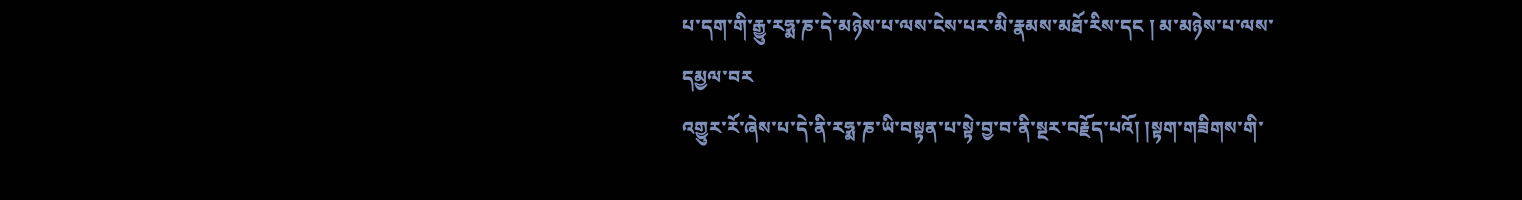པ་དག་གི་རྒྱུ་རཧྨ་ཎ་དེ་མཉེས་པ་ལས་ངེས་པར་མི་རྣམས་མཐོ་རིས་དང ། མ་མཉེས་པ་ལས་དམྱལ་བར
འགྱུར་རོ་ཞེས་པ་དེ་ནི་རཧྨ་ཎ་ཡི་བསྟན་པ་སྟེ་བྱ་བ་ནི་སྔར་བརྗོད་པའོ། །སྟག་གཟིགས་གི་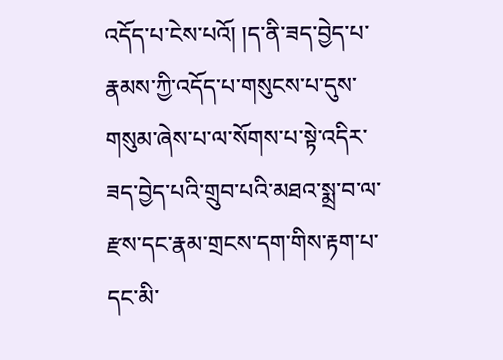འདོད་པ་ངེས་པའོ། །ད་ནི་ཟད་བྱེད་པ་རྣམས་ཀྱི་འདོད་པ་གསུངས་པ་དུས་གསུམ་ཞེས་པ་ལ་སོགས་པ་སྟེ་འདིར་ཟད་བྱེད་པའི་གྲུབ་པའི་མཐའ་སྨྲ་བ་ལ་རྫས་དང་རྣམ་གྲངས་དག་གིས་རྟག་པ་དང་མི་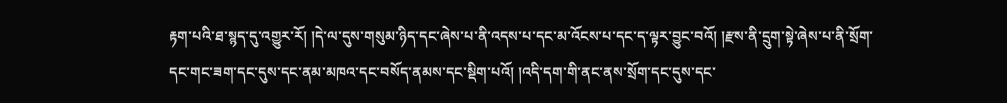རྟག་པའི་ཐ་སྙད་དུ་འགྱུར་རོ། །དེ་ལ་དུས་གསུམ་ཉིད་དང་ཞེས་པ་ནི་འདས་པ་དང་མ་འོངས་པ་དང་ད་ལྟར་བྱུང་བའོ། །རྫས་ནི་དྲུག་སྟེ་ཞེས་པ་ནི་སྲོག་དང་གང་ཟག་དང་དུས་དང་ནམ་མཁའ་དང་བསོད་ནམས་དང་སྡིག་པའོ། །འདི་དག་གི་ནང་ནས་སྲོག་དང་དུས་དང་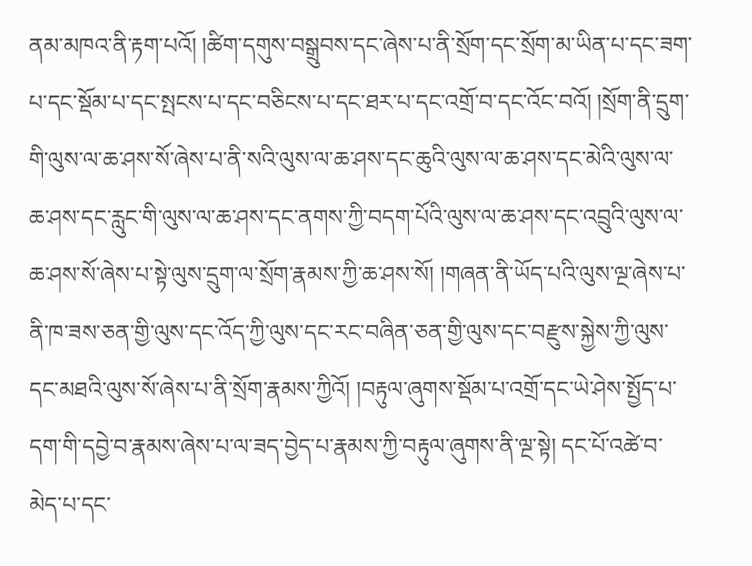ནམ་མཁའ་ནི་རྟག་པའོ། །ཚིག་དགུས་བསྒྲུབས་དང་ཞེས་པ་ནི་སྲོག་དང་སྲོག་མ་ཡིན་པ་དང་ཟག་པ་དང་སྡོམ་པ་དང་སྤངས་པ་དང་བཅིངས་པ་དང་ཐར་པ་དང་འགྲོ་བ་དང་འོང་བའོ། །སྲོག་ནི་དྲུག་གི་ལུས་ལ་ཆ་ཤས་སོ་ཞེས་པ་ནི་སའི་ལུས་ལ་ཆ་ཤས་དང་ཆུའི་ལུས་ལ་ཆ་ཤས་དང་མེའི་ལུས་ལ་ཆ་ཤས་དང་རླུང་གི་ལུས་ལ་ཆ་ཤས་དང་ནགས་ཀྱི་བདག་པོའི་ལུས་ལ་ཆ་ཤས་དང་འབྲུའི་ལུས་ལ་ཆ་ཤས་སོ་ཞེས་པ་སྟེ་ལུས་དྲུག་ལ་སྲོག་རྣམས་ཀྱི་ཆ་ཤས་སོ། །གཞན་ནི་ཡོད་པའི་ལུས་ལྔ་ཞེས་པ་ནི་ཁ་ཟས་ཅན་གྱི་ལུས་དང་འོད་ཀྱི་ལུས་དང་རང་བཞིན་ཅན་གྱི་ལུས་དང་བརྫུས་སྐྱེས་ཀྱི་ལུས་དང་མཐའི་ལུས་སོ་ཞེས་པ་ནི་སྲོག་རྣམས་ཀྱིའོ། །བརྟུལ་ཞུགས་སྡོམ་པ་འགྲོ་དང་ཡེ་ཤེས་སྤྱོད་པ་དག་གི་དབྱེ་བ་རྣམས་ཞེས་པ་ལ་ཟད་བྱེད་པ་རྣམས་ཀྱི་བརྟུལ་ཞུགས་ནི་ལྔ་སྟེ། དང་པོ་འཚེ་བ་མེད་པ་དང་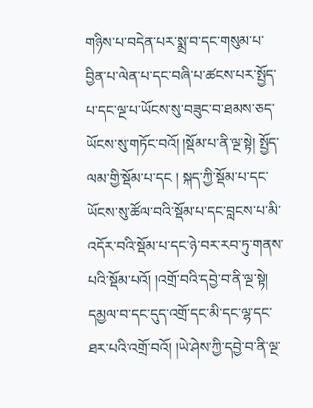གཉིས་པ་བདེན་པར་སྨྲ་བ་དང་གསུམ་པ་བྱིན་པ་ལེན་པ་དང་བཞི་པ་ཚངས་པར་སྤྱོད་པ་དང་ལྔ་པ་ཡོངས་སུ་བཟུང་བ་ཐམས་ཅད་ཡོངས་སུ་གཏོང་བའོ། །སྡོམ་པ་ནི་ལྔ་སྟེ། སྤྱོད་ལམ་གྱི་སྡོམ་པ་དང ། སྐད་ཀྱི་སྡོམ་པ་དང་ཡོངས་སུ་ཚོལ་བའི་སྡོམ་པ་དང་བླངས་པ་མི་འདོར་བའི་སྡོམ་པ་དང་ཉེ་བར་རབ་ཏུ་གནས་པའི་སྡོམ་པའོ། །འགྲོ་བའི་དབྱེ་བ་ནི་ལྔ་སྟེ། དམྱལ་བ་དང་དུད་འགྲོ་དང་མི་དང་ལྷ་དང་ཐར་པའི་འགྲོ་བའོ། །ཡེ་ཤེས་ཀྱི་དབྱེ་བ་ནི་ལྔ་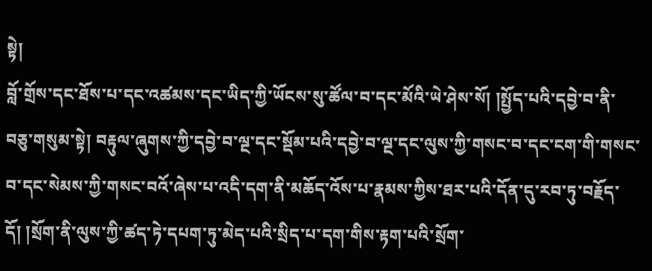སྟེ།
བློ་གྲོས་དང་ཐོས་པ་དང་འཚམས་དང་ཡིད་ཀྱི་ཡོངས་སུ་ཚོལ་བ་དང་མོའི་ཡེ་ཤེས་སོ། །སྤྱོད་པའི་དབྱེ་བ་ནི་བཅུ་གསུམ་སྟེ། བརྟུལ་ཞུགས་ཀྱི་དབྱེ་བ་ལྔ་དང་སྡོམ་པའི་དབྱེ་བ་ལྔ་དང་ལུས་ཀྱི་གསང་བ་དང་ངག་གི་གསང་བ་དང་སེམས་ཀྱི་གསང་བའོ་ཞེས་པ་འདི་དག་ནི་མཆོད་འོས་པ་རྣམས་ཀྱིས་ཐར་པའི་དོན་དུ་རབ་ཏུ་བརྗོད་དོ། །སྲོག་ནི་ལུས་ཀྱི་ཚད་ཏེ་དཔག་ཏུ་མེད་པའི་སྲིད་པ་དག་གིས་རྟག་པའི་སྲོག་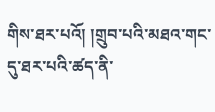གིས་ཐར་པའོ། །གྲུབ་པའི་མཐའ་གང་དུ་ཐར་པའི་ཚད་ནི་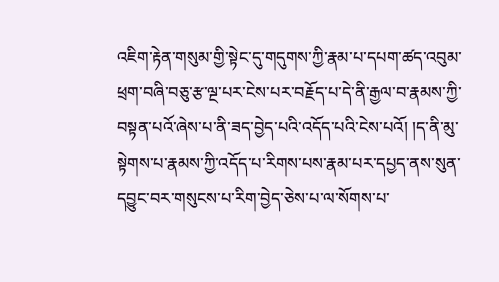འཇིག་རྟེན་གསུམ་གྱི་སྟེང་དུ་གདུགས་ཀྱི་རྣམ་པ་དཔག་ཚད་འབུམ་ཕྲག་བཞི་བཅུ་རྩ་ལྔ་པར་ངེས་པར་བརྗོད་པ་དེ་ནི་རྒྱལ་བ་རྣམས་ཀྱི་བསྟན་པའོ་ཞེས་པ་ནི་ཟད་བྱེད་པའི་འདོད་པའི་ངེས་པའོ། །ད་ནི་མུ་སྟེགས་པ་རྣམས་ཀྱི་འདོད་པ་རིགས་པས་རྣམ་པར་དཔྱད་ནས་སུན་དབྱུང་བར་གསུངས་པ་རིག་བྱེད་ཅེས་པ་ལ་སོགས་པ་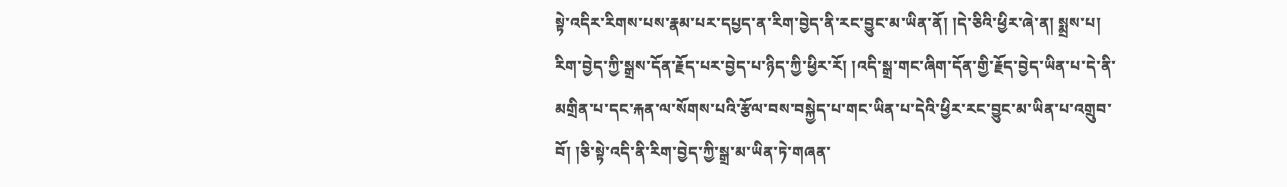སྟེ་འདིར་རིགས་པས་རྣམ་པར་དཔྱད་ན་རིག་བྱེད་ནི་རང་བྱུང་མ་ཡིན་ནོ། །དེ་ཅིའི་ཕྱིར་ཞེ་ན། སྨྲས་པ། རིག་བྱེད་ཀྱི་སྒྲས་དོན་རྗོད་པར་བྱེད་པ་ཉིད་ཀྱི་ཕྱིར་རོ། །འདི་སྒྲ་གང་ཞིག་དོན་གྱི་རྗོད་བྱེད་ཡིན་པ་དེ་ནི་མགྲིན་པ་དང་རྐན་ལ་སོགས་པའི་རྩོལ་བས་བསྐྱེད་པ་གང་ཡིན་པ་དེའི་ཕྱིར་རང་བྱུང་མ་ཡིན་པ་འགྲུབ་བོ། །ཅི་སྟེ་འདི་ནི་རིག་བྱེད་ཀྱི་སྒྲ་མ་ཡིན་ཏེ་གཞན་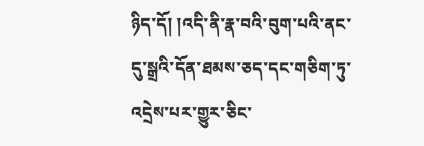ཉིད་དོ། །འདི་ནི་རྣ་བའི་བུག་པའི་ནང་དུ་སྒྲའི་དོན་ཐམས་ཅད་དང་གཅིག་ཏུ་འདྲེས་པར་གྱུར་ཅིང་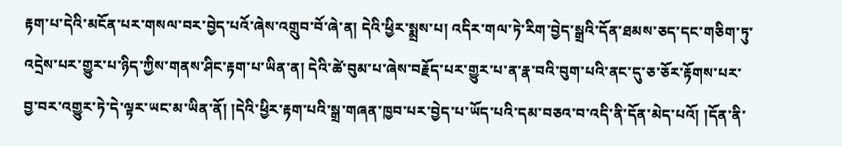རྟག་པ་དེའི་མངོན་པར་གསལ་བར་བྱེད་པའོ་ཞེས་འགྲུབ་བོ་ཞེ་ན། དེའི་ཕྱིར་སྨྲས་པ། འདིར་གལ་ཏེ་རིག་བྱེད་སྒྲའི་དོན་ཐམས་ཅད་དང་གཅིག་ཏུ་འདྲེས་པར་གྱུར་པ་ཉིད་ཀྱིས་གནས་ཤིང་རྟག་པ་ཡིན་ན། དེའི་ཚེ་བུམ་པ་ཞེས་བརྗོད་པར་གྱུར་པ་ན་རྣ་བའི་བུག་པའི་ནང་དུ་ཅ་ཅོར་རྟོགས་པར་བྱ་བར་འགྱུར་ཏེ་དེ་ལྟར་ཡང་མ་ཡིན་ནོ། །དེའི་ཕྱིར་རྟག་པའི་སྒྲ་གཞན་ཁྱབ་པར་བྱེད་པ་ཡོད་པའི་དམ་བཅའ་བ་འདི་ནི་དོན་མེད་པའོ། །དོན་ནི་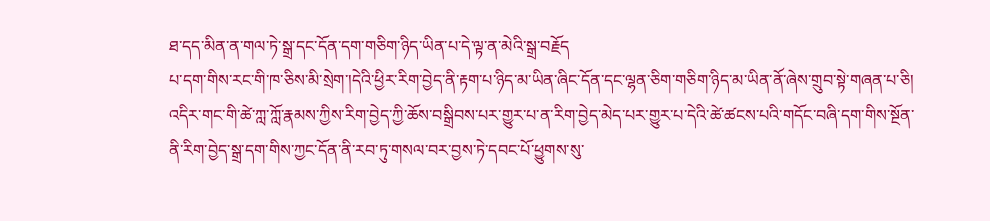ཐ་དད་མིན་ན་གལ་ཏེ་སྒྲ་དང་དོན་དག་གཅིག་ཉིད་ཡིན་པ་དེ་ལྟ་ན་མེའི་སྒྲ་བརྗོད
པ་དག་གིས་རང་གི་ཁ་ཅིས་མི་སྲེག་།དེའི་ཕྱིར་རིག་བྱེད་ནི་རྟག་པ་ཉིད་མ་ཡིན་ཞིང་དོན་དང་ལྷན་ཅིག་གཅིག་ཉིད་མ་ཡིན་ནོ་ཞེས་གྲུབ་སྟེ་གཞན་པ་ཅི། འདིར་གང་གི་ཚེ་ཀླ་ཀློ་རྣམས་ཀྱིས་རིག་བྱེད་ཀྱི་ཆོས་བསྒྲིབས་པར་གྱུར་པ་ན་རིག་བྱེད་མེད་པར་གྱུར་པ་དེའི་ཚེ་ཚངས་པའི་གདོང་བཞི་དག་གིས་སྔོན་ནི་རིག་བྱེད་སྒྲ་དག་གིས་ཀྱང་དོན་ནི་རབ་ཏུ་གསལ་བར་བྱས་ཏེ་དབང་པོ་ཕྱུགས་སུ་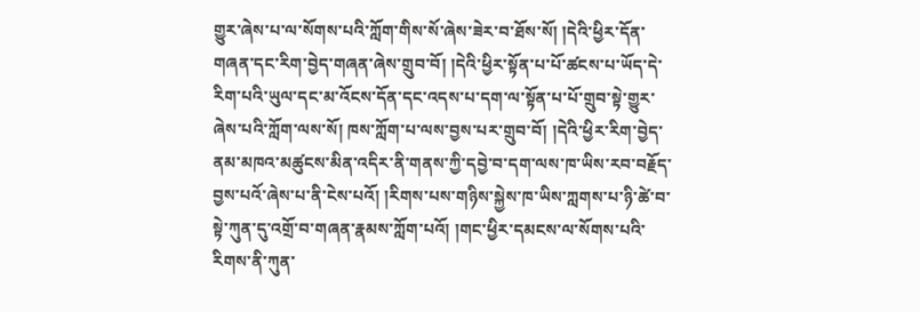གྱུར་ཞེས་པ་ལ་སོགས་པའི་ཀློག་གིས་སོ་ཞེས་ཟེར་བ་ཐོས་སོ། །དེའི་ཕྱིར་དོན་གཞན་དང་རིག་བྱེད་གཞན་ཞེས་གྲུབ་བོ། །དེའི་ཕྱིར་སྟོན་པ་པོ་ཚངས་པ་ཡོད་དེ་རིག་པའི་ཡུལ་དང་མ་འོངས་དོན་དང་འདས་པ་དག་ལ་སྟོན་པ་པོ་གྲུབ་སྟེ་གྱུར་ཞེས་པའི་ཀློག་ལས་སོ། ཁས་ཀློག་པ་ལས་བྱས་པར་གྲུབ་བོ། །དེའི་ཕྱིར་རིག་བྱེད་ནམ་མཁའ་མཚུངས་མིན་འདིར་ནི་གནས་ཀྱི་དབྱེ་བ་དག་ལས་ཁ་ཡིས་རབ་བརྗོད་བྱས་པའོ་ཞེས་པ་ནི་ངེས་པའོ། །རིགས་པས་གཉིས་སྐྱེས་ཁ་ཡིས་ཀླགས་པ་ཉི་ཚེ་བ་སྟེ་ཀུན་དུ་འགྲོ་བ་གཞན་རྣམས་ཀློག་པའོ། །གང་ཕྱིར་དམངས་ལ་སོགས་པའི་རིགས་ནི་ཀུན་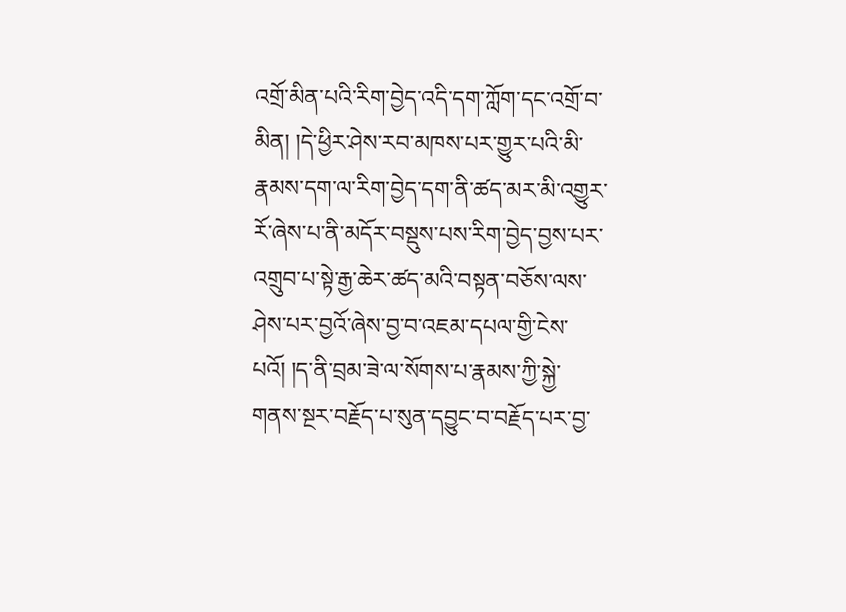འགྲོ་མིན་པའི་རིག་བྱེད་འདི་དག་ཀློག་དང་འགྲོ་བ་མིན། །དེ་ཕྱིར་ཤེས་རབ་མཁས་པར་གྱུར་པའི་མི་རྣམས་དག་ལ་རིག་བྱེད་དག་ནི་ཚད་མར་མི་འགྱུར་རོ་ཞེས་པ་ནི་མདོར་བསྡུས་པས་རིག་བྱེད་བྱས་པར་འགྲུབ་པ་སྟེ་རྒྱ་ཆེར་ཚད་མའི་བསྟན་བཅོས་ལས་ཤེས་པར་བྱའོ་ཞེས་བྱ་བ་འཇམ་དཔལ་གྱི་ངེས་པའོ། །ད་ནི་བྲམ་ཟེ་ལ་སོགས་པ་རྣམས་ཀྱི་སྐྱེ་གནས་སྔར་བརྗོད་པ་སུན་དབྱུང་བ་བརྗོད་པར་བྱ་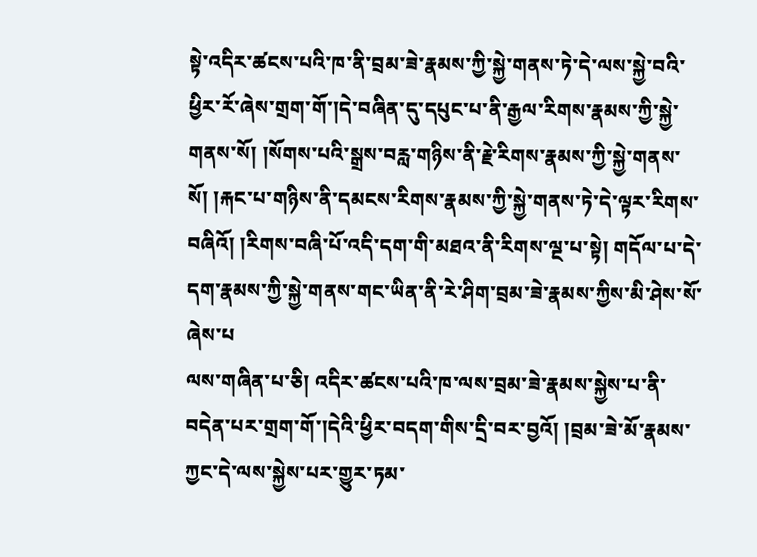སྟེ་འདིར་ཚངས་པའི་ཁ་ནི་བྲམ་ཟེ་རྣམས་ཀྱི་སྐྱེ་གནས་ཏེ་དེ་ལས་སྐྱེ་བའི་ཕྱིར་རོ་ཞེས་གྲག་གོ་།དེ་བཞིན་དུ་དཔུང་པ་ནི་རྒྱལ་རིགས་རྣམས་ཀྱི་སྐྱེ་གནས་སོ། །སོགས་པའི་སྒྲས་བརླ་གཉིས་ནི་རྗེ་རིགས་རྣམས་ཀྱི་སྐྱེ་གནས་སོ། །རྐང་པ་གཉིས་ནི་དམངས་རིགས་རྣམས་ཀྱི་སྐྱེ་གནས་ཏེ་དེ་ལྟར་རིགས་བཞིའོ། །རིགས་བཞི་པོ་འདི་དག་གི་མཐའ་ནི་རིགས་ལྔ་པ་སྟེ། གདོལ་པ་དེ་དག་རྣམས་ཀྱི་སྐྱེ་གནས་གང་ཡིན་ནི་རེ་ཤིག་བྲམ་ཟེ་རྣམས་ཀྱིས་མི་ཤེས་སོ་ཞེས་པ
ལས་གཞིན་པ་ཅི། འདིར་ཚངས་པའི་ཁ་ལས་བྲམ་ཟེ་རྣམས་སྐྱེས་པ་ནི་བདེན་པར་གྲག་གོ་།དེའི་ཕྱིར་བདག་གིས་དྲི་བར་བྱའོ། །བྲམ་ཟེ་མོ་རྣམས་ཀྱང་དེ་ལས་སྐྱེས་པར་གྱུར་ཏམ་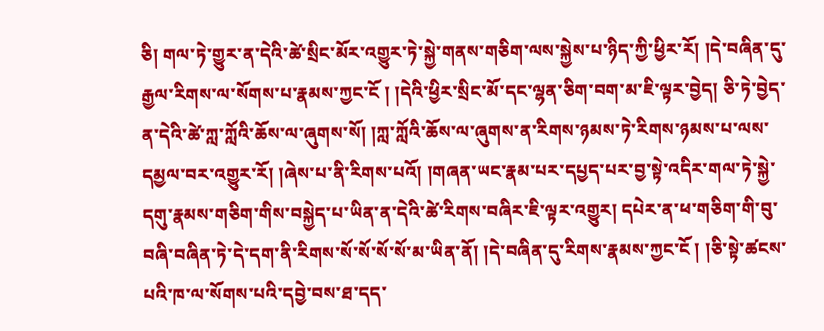ཅི། གལ་ཏེ་གྱུར་ན་དེའི་ཚེ་སྲིང་མོར་འགྱུར་ཏེ་སྐྱེ་གནས་གཅིག་ལས་སྐྱེས་པ་ཉིད་ཀྱི་ཕྱིར་རོ། །དེ་བཞིན་དུ་རྒྱལ་རིགས་ལ་སོགས་པ་རྣམས་ཀྱང་ངོ ། །དེའི་ཕྱིར་སྲིང་མོ་དང་ལྷན་ཅིག་བག་མ་ཇི་ལྟར་བྱེད། ཅི་ཏེ་བྱེད་ན་དེའི་ཚེ་ཀླ་ཀློའི་ཆོས་ལ་ཞུགས་སོ། །ཀླ་ཀློའི་ཆོས་ལ་ཞུགས་ན་རིགས་ཉམས་ཏེ་རིགས་ཉམས་པ་ལས་དམྱལ་བར་འགྱུར་རོ། །ཞེས་པ་ནི་རིགས་པའོ། །གཞན་ཡང་རྣམ་པར་དཔྱད་པར་བྱ་སྟེ་འདིར་གལ་ཏེ་སྐྱེ་དགུ་རྣམས་གཅིག་གིས་བསྐྱེད་པ་ཡིན་ན་དེའི་ཚེ་རིགས་བཞིར་ཇི་ལྟར་འགྱུར། དཔེར་ན་ཕ་གཅིག་གི་བུ་བཞི་བཞིན་ཏེ་དེ་དག་ནི་རིགས་སོ་སོ་སོ་སོ་མ་ཡིན་ནོ། །དེ་བཞིན་དུ་རིགས་རྣམས་ཀྱང་ངོ ། །ཅི་སྟེ་ཚངས་པའི་ཁ་ལ་སོགས་པའི་དབྱེ་བས་ཐ་དད་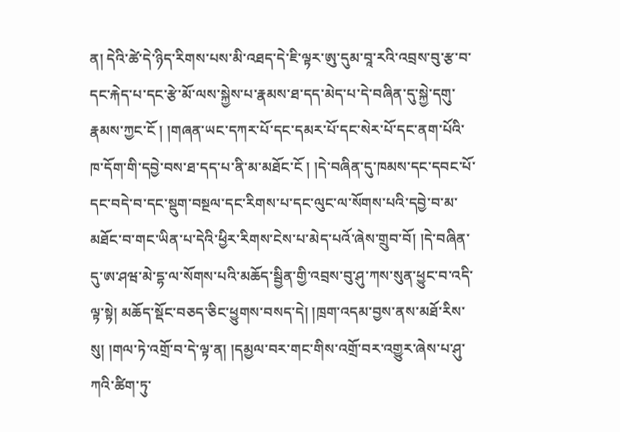ན། དེའི་ཚེ་དེ་ཉིད་རིགས་པས་མི་འཐད་དེ་ཇི་ལྟར་ཨུ་དུམ་བཱ་རའི་འབྲས་བུ་རྩ་བ་དང་རྐེད་པ་དང་རྩེ་མོ་ལས་སྐྱེས་པ་རྣམས་ཐ་དད་མེད་པ་དེ་བཞིན་དུ་སྐྱེ་དགུ་རྣམས་ཀྱང་ངོ ། །གཞན་ཡང་དཀར་པོ་དང་དམར་པོ་དང་སེར་པོ་དང་ནག་པོའི་ཁ་དོག་གི་དབྱེ་བས་ཐ་དད་པ་ནི་མ་མཐོང་ངོ ། །དེ་བཞིན་དུ་ཁམས་དང་དབང་པོ་དང་བདེ་བ་དང་སྡུག་བསྔལ་དང་རིགས་པ་དང་ལུང་ལ་སོགས་པའི་དབྱེ་བ་མ་མཐོང་བ་གང་ཡིན་པ་དེའི་ཕྱིར་རིགས་ངེས་པ་མེད་པའོ་ཞེས་གྲུབ་བོ། །དེ་བཞིན་དུ་ཨ་ཤཝ་མེ་དྷ་ལ་སོགས་པའི་མཆོད་སྦྱིན་གྱི་འབྲས་བུ་ཤུ་ཀས་སུན་ཕྱུང་བ་འདི་ལྟ་སྟེ། མཆོད་སྡོང་བཅད་ཅིང་ཕྱུགས་བསད་དེ། །ཁྲག་འདམ་བྱས་ནས་མཐོ་རིས་སུ། །གལ་ཏེ་འགྲོ་བ་དེ་ལྟ་ན། །དམྱལ་བར་གང་གིས་འགྲོ་བར་འགྱུར་ཞེས་པ་ཤུ་ཀའི་ཚིག་ཏུ་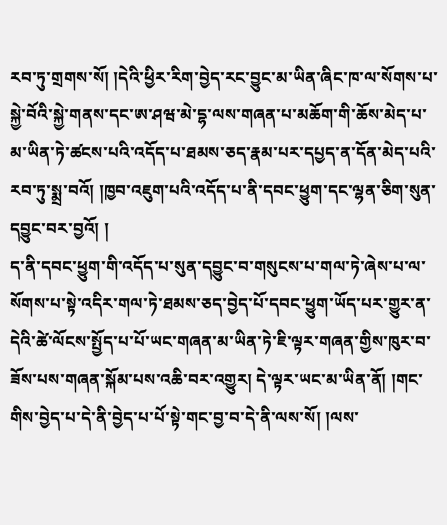རབ་ཏུ་གྲགས་སོ། །དེའི་ཕྱིར་རིག་བྱེད་རང་བྱུང་མ་ཡིན་ཞིང་ཁ་ལ་སོགས་པ་སྐྱེ་བོའི་སྐྱེ་གནས་དང་ཨ་ཤཝ་མེ་དྷ་ལས་གཞན་པ་མཆོག་གི་ཆོས་མེད་པ་མ་ཡིན་ཏེ་ཚངས་པའི་འདོད་པ་ཐམས་ཅད་རྣམ་པར་དཔྱད་ན་དོན་མེད་པའི་རབ་ཏུ་སྨྲ་བའོ། །ཁྱབ་འཇུག་པའི་འདོད་པ་ནི་དབང་ཕྱུག་དང་ལྷན་ཅིག་སུན་དབྱུང་བར་བྱའོ། །
ད་ནི་དབང་ཕྱུག་གི་འདོད་པ་སུན་དབྱུང་བ་གསུངས་པ་གལ་ཏེ་ཞེས་པ་ལ་སོགས་པ་སྟེ་འདིར་གལ་ཏེ་ཐམས་ཅད་བྱེད་པོ་དབང་ཕྱུག་ཡོད་པར་གྱུར་ན་དེའི་ཚེ་ལོངས་སྤྱོད་པ་པོ་ཡང་གཞན་མ་ཡིན་ཏེ་ཇི་ལྟར་གཞན་གྱིས་ཁུར་བ་ཟོས་པས་གཞན་སྐོམ་པས་འཆི་བར་འགྱུར། དེ་ལྟར་ཡང་མ་ཡིན་ནོ། །གང་གིས་བྱེད་པ་དེ་ནི་བྱེད་པ་པོ་སྟེ་གང་བྱ་བ་དེ་ནི་ལས་སོ། །ལས་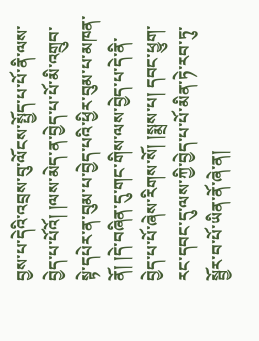བྱས་པ་དེའི་འབྲས་བུ་ལོངས་སྤྱོད་པ་པོ་ནི་ལས་བྱེད་པ་པོའོ། །ལས་མེད་ན་བྱེད་པ་པོ་མི་འགྲུབ་སྟེ་དཔེར་ན་བུམ་པ་བྱེད་པའི་ཕྱིར་བུམ་པ་མཁན་ནོ། །དེ་བཞིན་དུ་གང་གིས་ལས་བྱེད་པ་དེ་ནི་བྱེད་པ་པོ་ཞེས་རིགས་སོ། །སྨྲས་པ། དབང་ཕྱུག་རང་དབང་དུ་ལས་ཀྱི་བྱེད་པ་པོ་མིན་ཏེ་རབ་ཏུ་སྦྱོར་བ་པོ་ཡིན་ནོ་ཞེ་ན།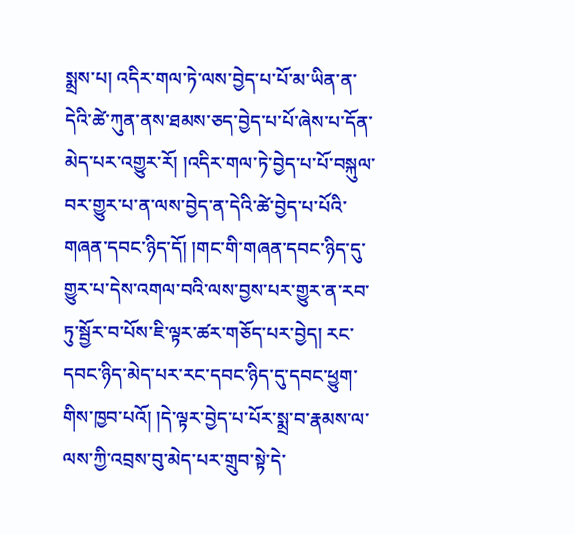སྨྲས་པ། འདིར་གལ་ཏེ་ལས་བྱེད་པ་པོ་མ་ཡིན་ན་དེའི་ཚེ་ཀུན་ནས་ཐམས་ཅད་བྱེད་པ་པོ་ཞེས་པ་དོན་མེད་པར་འགྱུར་རོ། །འདིར་གལ་ཏེ་བྱེད་པ་པོ་བསྐུལ་བར་གྱུར་པ་ན་ལས་བྱེད་ན་དེའི་ཚེ་བྱེད་པ་པོའི་གཞན་དབང་ཉིད་དོ། །གང་གི་གཞན་དབང་ཉིད་དུ་གྱུར་པ་དེས་འགལ་བའི་ལས་བྱས་པར་གྱུར་ན་རབ་ཏུ་སྦྱོར་བ་པོས་ཇི་ལྟར་ཚར་གཅོད་པར་བྱེད། རང་དབང་ཉིད་མེད་པར་རང་དབང་ཉིད་དུ་དབང་ཕྱུག་གིས་ཁྱབ་པའོ། །དེ་ལྟར་བྱེད་པ་པོར་སྨྲ་བ་རྣམས་ལ་ལས་ཀྱི་འབྲས་བུ་མེད་པར་གྲུབ་སྟེ་དེ་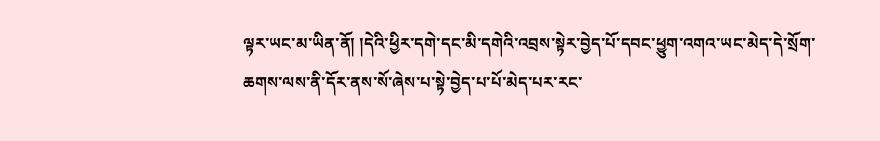ལྟར་ཡང་མ་ཡིན་ནོ། །དེའི་ཕྱིར་དགེ་དང་མི་དགེའི་འབྲས་སྟེར་བྱེད་པོ་དབང་ཕྱུག་འགའ་ཡང་མེད་དེ་སྲོག་ཆགས་ལས་ནི་དོར་ནས་སོ་ཞེས་པ་སྟེ་བྱེད་པ་པོ་མེད་པར་རང་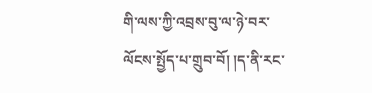གི་ལས་ཀྱི་འབྲས་བུ་ལ་ཉེ་བར་ལོངས་སྤྱོད་པ་གྲུབ་བོ། །ད་ནི་རང་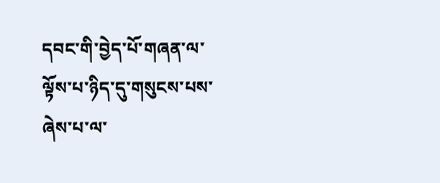དབང་གི་བྱེད་པོ་གཞན་ལ་ལྟོས་པ་ཉིད་དུ་གསུངས་པས་ཞེས་པ་ལ་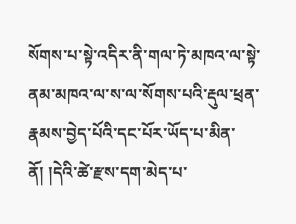སོགས་པ་སྟེ་འདིར་ནི་གལ་ཏེ་མཁའ་ལ་སྟེ་ནམ་མཁའ་ལ་ས་ལ་སོགས་པའི་རྡུལ་ཕྲན་རྣམས་བྱེད་པོའི་དང་པོར་ཡོད་པ་མིན་ནོ། །དེའི་ཚེ་རྫས་དག་མེད་པ་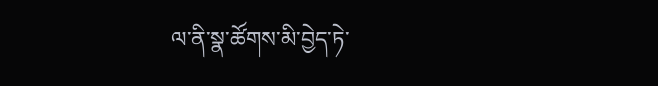ལ་ནི་སྣ་ཚོགས་མི་བྱེད་ཏེ་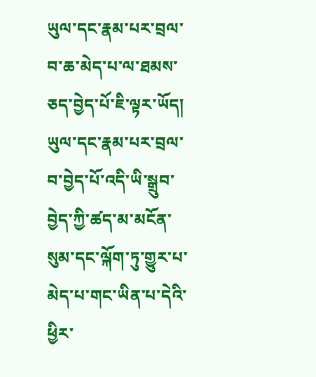ཡུལ་དང་རྣམ་པར་བྲལ་བ་ཆ་མེད་པ་ལ་ཐམས་ཅད་བྱེད་པོ་ཇི་ལྟར་ཡོད། ཡུལ་དང་རྣམ་པར་བྲལ་བ་བྱེད་པོ་འདི་ཡི་སྒྲུབ་བྱེད་ཀྱི་ཚད་མ་མངོན་སུམ་དང་ལྐོག་ཏུ་གྱུར་པ་མེད་པ་གང་ཡིན་པ་དེའི་ཕྱིར་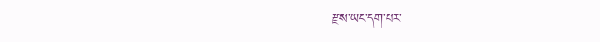རྫས་ཡང་དག་པར་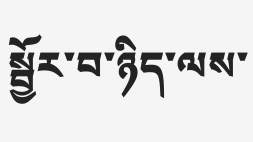སྦྱོར་བ་ཉིད་ལས་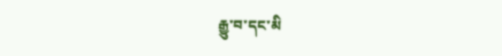རྒྱུ་བ་དང་མི